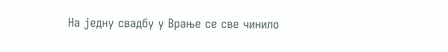На једну свадбу у Врање се све чинило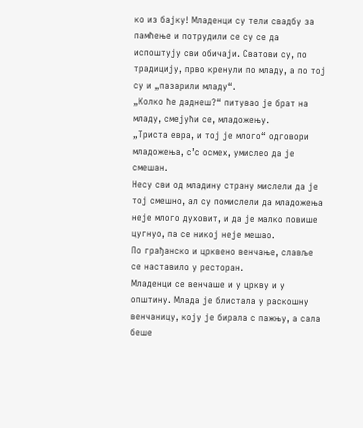ко из бајку! Младенци су тели свадбу за памћење и потрудили се су се да испоштују сви обичаји. Сватови су, по традицију, прво кренули по младу, а по тој су и „пазарили младу“.
„Колко ће даднеш?“ питувао је брат на младу, смејући се, младожењу.
„Триста евра, и тој је млого“ одговори младожења, с’с осмех, умислео да је смешан.
Несу сви од младину страну мислели да је тој смешно, ал су помислели да младожења неје млого духовит, и да је малко повише цугнуо, па се никој неје мешао.
По грађанско и црквено венчање, славље се наставило у ресторан.
Младенци се венчаше и у цркву и у општину. Млада је блистала у раскошну венчаницу, коју је бирала с пажњу, а сала беше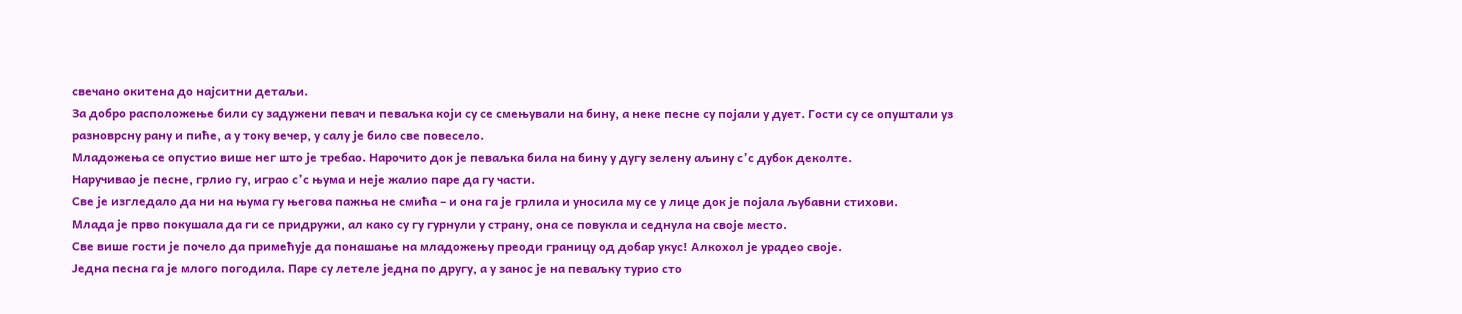свечано окитена до најситни детаљи.
За добро расположење били су задужени певач и певаљка који су се смењували на бину, а неке песне су појали у дует. Гости су се опуштали уз разноврсну рану и пиће, а у току вечер, у салу је било све повесело.
Младожења се опустио више нег што је требао. Нарочито док је певаљка била на бину у дугу зелену аљину с’с дубок деколте.
Наручивао је песне, грлио гу, играо с’с њума и неје жалио паре да гу части.
Све је изгледало да ни на њума гу његова пажња не смића – и она га је грлила и уносила му се у лице док је појала љубавни стихови.
Млада је прво покушала да ги се придружи, ал како су гу гурнули у страну, она се повукла и седнула на своје место.
Све више гости је почело да примећује да понашање на младожењу преоди границу од добар укус! Алкохол је урадео своје.
Једна песна га је млого погодила. Паре су летеле једна по другу, а у занос је на певаљку турио сто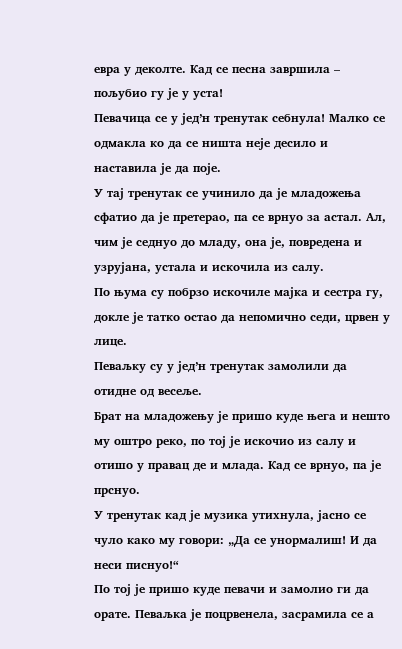евра у деколте. Кад се песна завршила – пољубио гу је у уста!
Певачица се у јед’н тренутак себнула! Малко се одмакла ко да се ништа неје десило и наставила је да поје.
У тај тренутак се учинило да је младожења сфатио да је претерао, па се врнуо за астал. Ал, чим је седнуо до младу, она је, повредена и узрујана, устала и искочила из салу.
По њума су побрзо искочиле мајка и сестра гу, докле је татко остао да непомично седи, црвен у лице.
Певаљку су у јед’н тренутак замолили да отидне од весеље.
Брат на младожењу је пришо куде њега и нешто му оштро реко, по тој је искочио из салу и отишо у правац де и млада. Кад се врнуо, па је прснуо.
У тренутак кад је музика утихнула, јасно се чуло како му говори: „Да се унормалиш! И да неси писнуо!“
По тој је пришо куде певачи и замолио ги да орате. Певаљка је поцрвенела, засрамила се а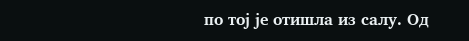по тој је отишла из салу. Од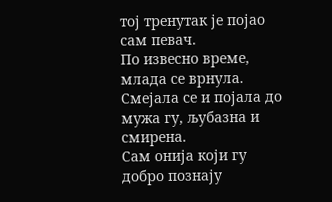тој тренутак је појао сам певач.
По извесно време, млада се врнула. Смејала се и појала до мужа гу, љубазна и смирена.
Сам онија који гу добро познају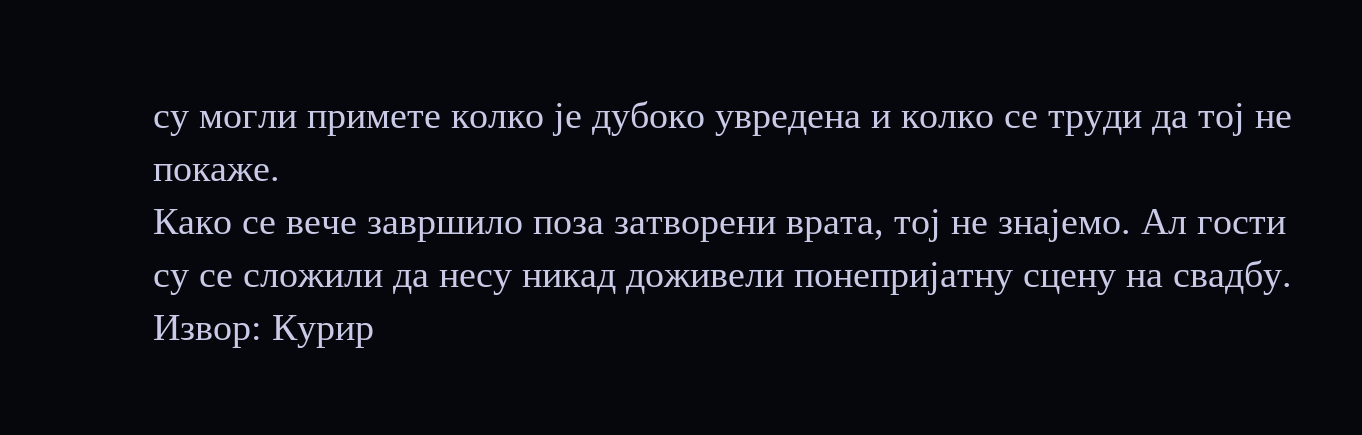су могли примете колко је дубоко увредена и колко се труди да тој не покаже.
Како се вече завршило поза затворени врата, тој не знајемо. Ал гости су се сложили да несу никад доживели понепријатну сцену на свадбу.
Извор: Курир